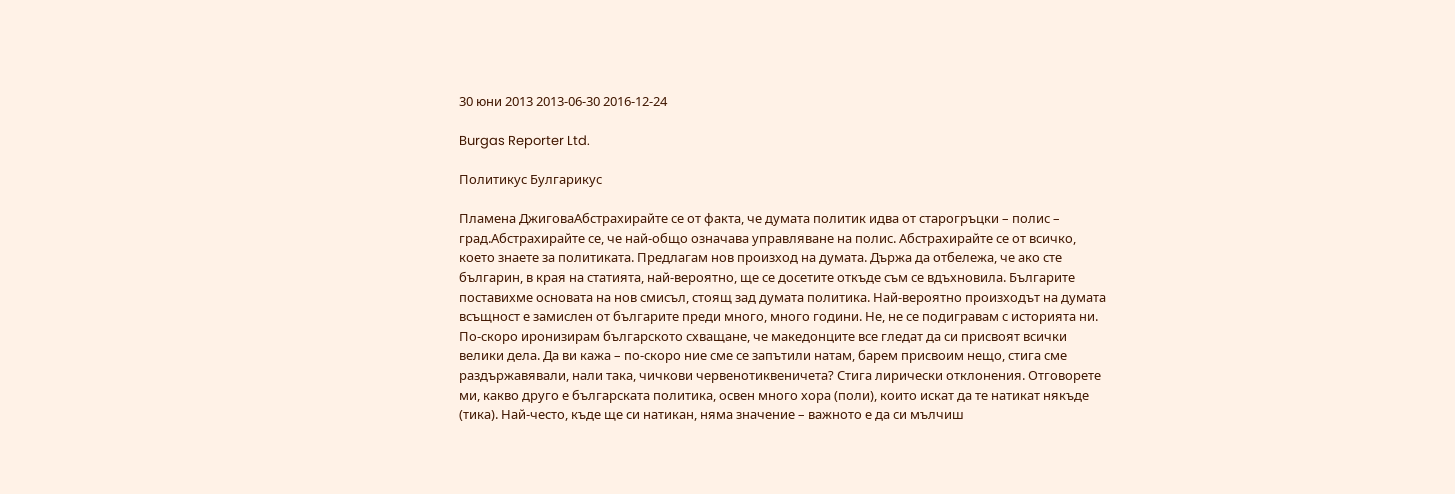30 юни 2013 2013-06-30 2016-12-24

Burgas Reporter Ltd.

Политикус Булгарикус

Пламена ДжиговаАбстрахирайте се от факта, че думата политик идва от старогръцки – полис – град.Абстрахирайте се, че най-общо означава управляване на полис. Абстрахирайте се от всичко, което знаете за политиката. Предлагам нов произход на думата. Държа да отбележа, че ако сте българин, в края на статията, най-вероятно, ще се досетите откъде съм се вдъхновила. Българите поставихме основата на нов смисъл, стоящ зад думата политика. Най-вероятно произходът на думата всъщност е замислен от българите преди много, много години. Не, не се подигравам с историята ни. По-скоро иронизирам българското схващане, че македонците все гледат да си присвоят всички велики дела. Да ви кажа – по-скоро ние сме се запътили натам, барем присвоим нещо, стига сме раздържавявали, нали така, чичкови червенотиквеничета? Стига лирически отклонения. Отговорете ми, какво друго е българската политика, освен много хора (поли), които искат да те натикат някъде (тика). Най-често, къде ще си натикан, няма значение – важното е да си мълчиш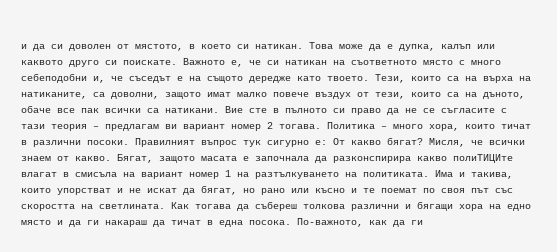и да си доволен от мястото, в което си натикан. Това може да е дупка, калъп или каквото друго си поискате. Важното е, че си натикан на съответното място с много себеподобни и, че съседът е на същото дередже като твоето. Тези, които са на върха на натиканите, са доволни, защото имат малко повече въздух от тези, които са на дъното, обаче все пак всички са натикани. Вие сте в пълното си право да не се съгласите с тази теория – предлагам ви вариант номер 2 тогава. Политика – много хора, които тичат в различни посоки. Правилният въпрос тук сигурно е: От какво бягат? Мисля, че всички знаем от какво. Бягат, защото масата е започнала да разконспирира какво полиТИЦИте влагат в смисъла на вариант номер 1 на разтълкуването на политиката. Има и такива, които упорстват и не искат да бягат, но рано или късно и те поемат по своя път със скоростта на светлината. Как тогава да събереш толкова различни и бягащи хора на едно място и да ги накараш да тичат в една посока. По-важното, как да ги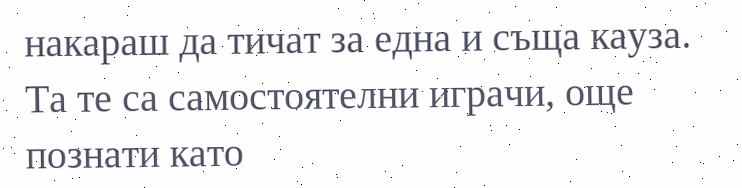накараш да тичат за една и съща кауза. Та те са самостоятелни играчи, още познати като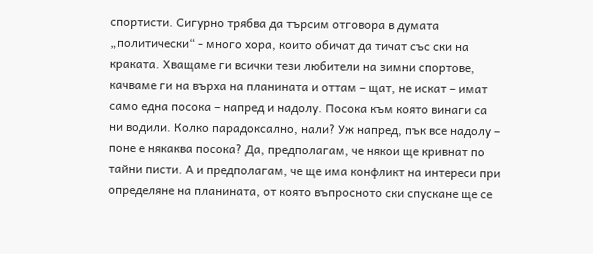спортисти. Сигурно трябва да търсим отговора в думата „политически“ - много хора, които обичат да тичат със ски на краката. Хващаме ги всички тези любители на зимни спортове, качваме ги на върха на планината и оттам – щат, не искат – имат само една посока – напред и надолу. Посока към която винаги са ни водили. Колко парадоксално, нали? Уж напред, пък все надолу – поне е някаква посока? Да, предполагам, че някои ще кривнат по тайни писти. А и предполагам, че ще има конфликт на интереси при определяне на планината, от която въпросното ски спускане ще се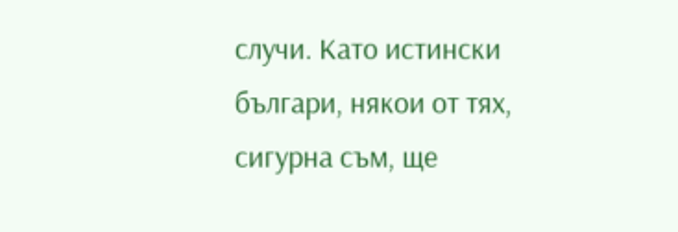случи. Като истински българи, някои от тях, сигурна съм, ще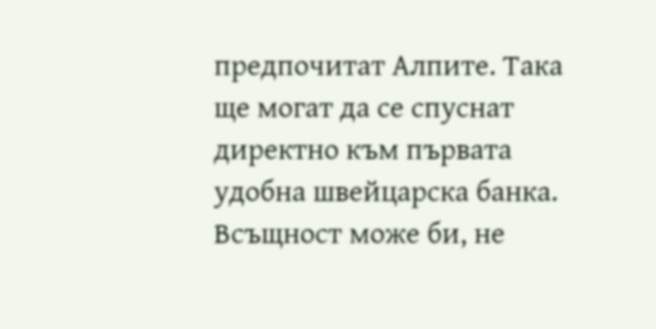предпочитат Алпите. Така ще могат да се спуснат директно към първата удобна швейцарска банка. Всъщност може би, не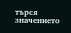търся значението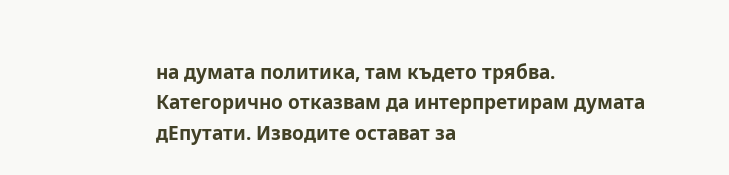на думата политика, там където трябва. Категорично отказвам да интерпретирам думата дЕпутати. Изводите остават за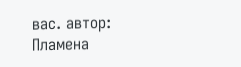вас. автор: Пламена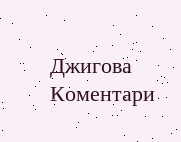Джигова Коментари